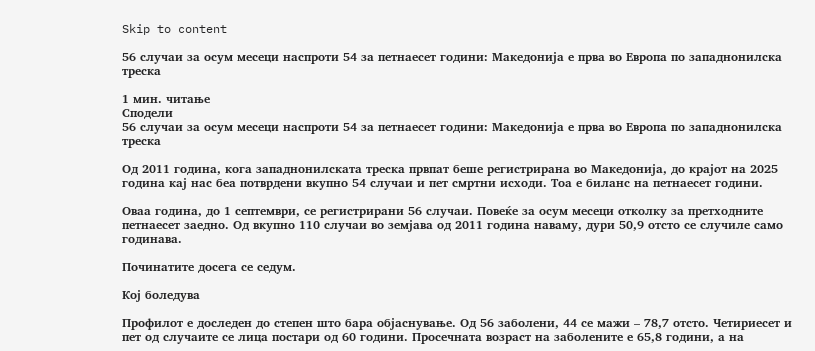Skip to content

56 случаи за осум месеци наспроти 54 за петнаесет години: Македонија е прва во Европа по западнонилска треска

1 мин. читање
Сподели
56 случаи за осум месеци наспроти 54 за петнаесет години: Македонија е прва во Европа по западнонилска треска

Од 2011 година, кога западнонилската треска првпат беше регистрирана во Македонија, до крајот на 2025 година кај нас беа потврдени вкупно 54 случаи и пет смртни исходи. Тоа е биланс на петнаесет години.

Оваа година, до 1 септември, се регистрирани 56 случаи. Повеќе за осум месеци отколку за претходните петнаесет заедно. Од вкупно 110 случаи во земјава од 2011 година наваму, дури 50,9 отсто се случиле само годинава.

Починатите досега се седум.

Кој боледува

Профилот е доследен до степен што бара објаснување. Од 56 заболени, 44 се мажи – 78,7 отсто. Четириесет и пет од случаите се лица постари од 60 години. Просечната возраст на заболените е 65,8 години, а на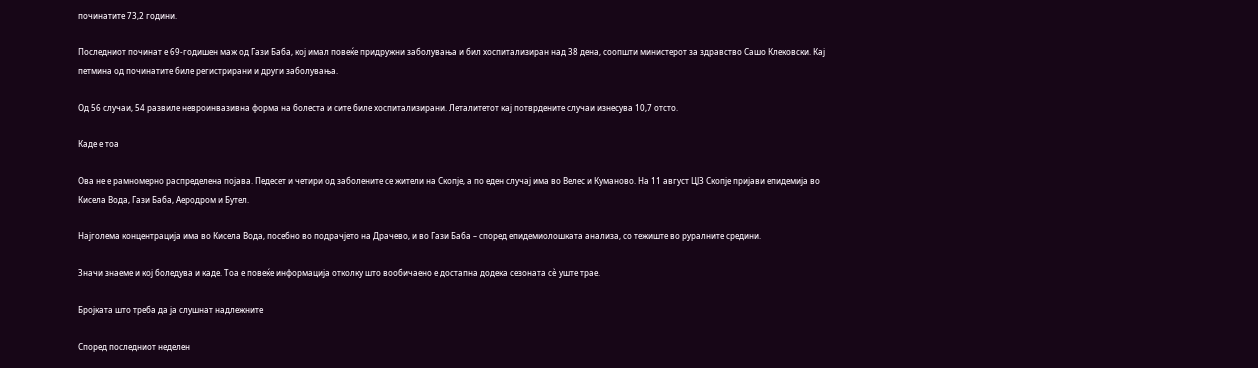починатите 73,2 години.

Последниот починат е 69-годишен маж од Гази Баба, кој имал повеќе придружни заболувања и бил хоспитализиран над 38 дена, соопшти министерот за здравство Сашо Клековски. Кај петмина од починатите биле регистрирани и други заболувања.

Од 56 случаи, 54 развиле невроинвазивна форма на болеста и сите биле хоспитализирани. Леталитетот кај потврдените случаи изнесува 10,7 отсто.

Каде е тоа

Ова не е рамномерно распределена појава. Педесет и четири од заболените се жители на Скопје, а по еден случај има во Велес и Куманово. На 11 август ЦЈЗ Скопје пријави епидемија во Кисела Вода, Гази Баба, Аеродром и Бутел.

Најголема концентрација има во Кисела Вода, посебно во подрачјето на Драчево, и во Гази Баба – според епидемиолошката анализа, со тежиште во руралните средини.

Значи знаеме и кој боледува и каде. Тоа е повеќе информација отколку што вообичаено е достапна додека сезоната сè уште трае.

Бројката што треба да ја слушнат надлежните

Според последниот неделен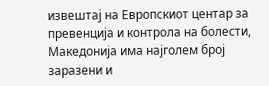извештај на Европскиот центар за превенција и контрола на болести, Македонија има најголем број заразени и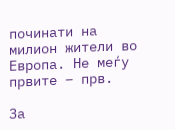починати на милион жители во Европа. Не меѓу првите – прв.

За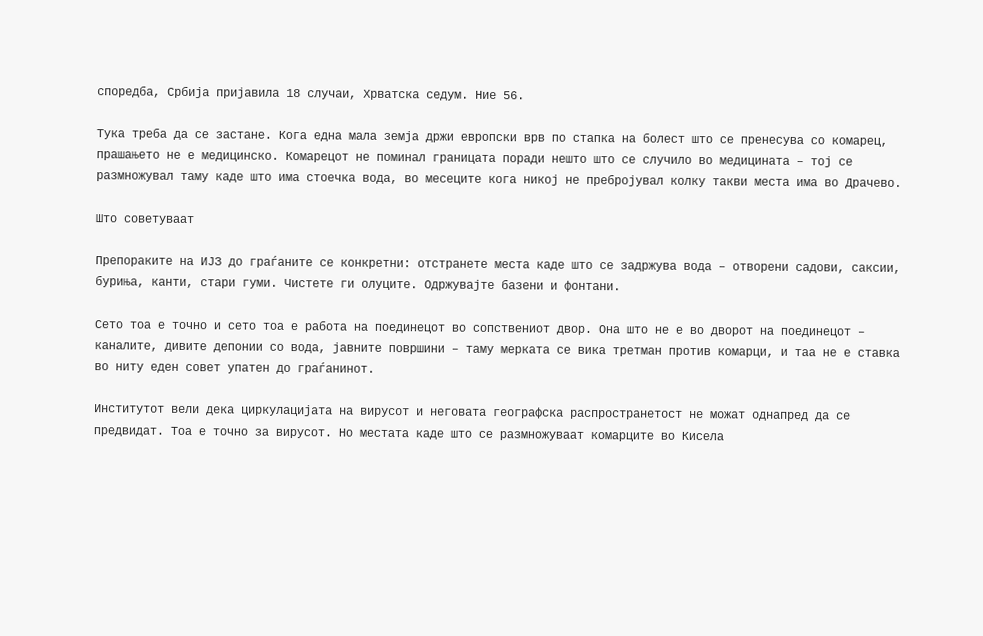споредба, Србија пријавила 18 случаи, Хрватска седум. Ние 56.

Тука треба да се застане. Кога една мала земја држи европски врв по стапка на болест што се пренесува со комарец, прашањето не е медицинско. Комарецот не поминал границата поради нешто што се случило во медицината – тој се размножувал таму каде што има стоечка вода, во месеците кога никој не пребројувал колку такви места има во Драчево.

Што советуваат

Препораките на ИЈЗ до граѓаните се конкретни: отстранете места каде што се задржува вода – отворени садови, саксии, буриња, канти, стари гуми. Чистете ги олуците. Одржувајте базени и фонтани.

Сето тоа е точно и сето тоа е работа на поединецот во сопствениот двор. Она што не е во дворот на поединецот – каналите, дивите депонии со вода, јавните површини – таму мерката се вика третман против комарци, и таа не е ставка во ниту еден совет упатен до граѓанинот.

Институтот вели дека циркулацијата на вирусот и неговата географска распространетост не можат однапред да се предвидат. Тоа е точно за вирусот. Но местата каде што се размножуваат комарците во Кисела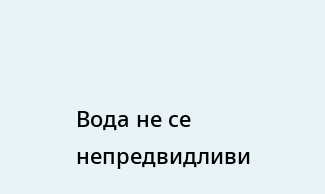Вода не се непредвидливи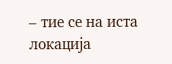– тие се на иста локација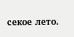секое лето.